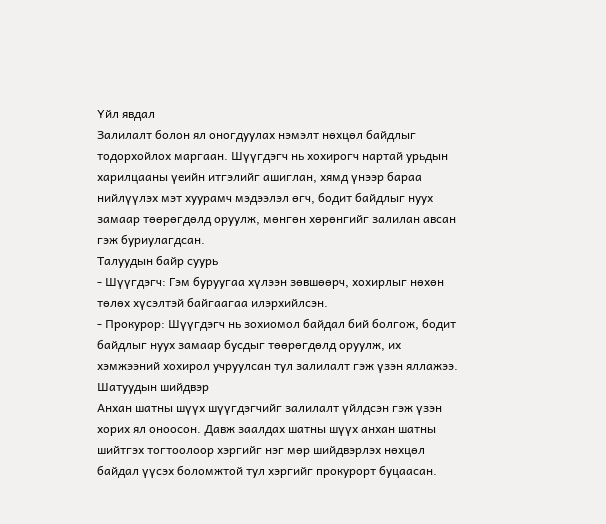Үйл явдал
Залилалт болон ял оногдуулах нэмэлт нөхцөл байдлыг тодорхойлох маргаан. Шүүгдэгч нь хохирогч нартай урьдын харилцааны үеийн итгэлийг ашиглан, хямд үнээр бараа нийлүүлэх мэт хуурамч мэдээлэл өгч, бодит байдлыг нуух замаар төөрөгдөлд оруулж, мөнгөн хөрөнгийг залилан авсан гэж буриулагдсан.
Талуудын байр суурь
- Шүүгдэгч: Гэм буруугаа хүлээн зөвшөөрч, хохирлыг нөхөн төлөх хүсэлтэй байгаагаа илэрхийлсэн.
- Прокурор: Шүүгдэгч нь зохиомол байдал бий болгож, бодит байдлыг нуух замаар бусдыг төөрөгдөлд оруулж, их хэмжээний хохирол учруулсан тул залилалт гэж үзэн яллажээ.
Шатуудын шийдвэр
Анхан шатны шүүх шүүгдэгчийг залилалт үйлдсэн гэж үзэн хорих ял оноосон. Давж заалдах шатны шүүх анхан шатны шийтгэх тогтоолоор хэргийг нэг мөр шийдвэрлэх нөхцөл байдал үүсэх боломжтой тул хэргийг прокурорт буцаасан.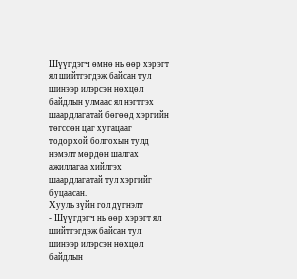Шүүгдэгч өмнө нь өөр хэрэгт ял шийтгэгдэж байсан тул шинээр илэрсэн нөхцөл байдлын улмаас ял нэгтгэх шаардлагатай бөгөөд хэргийн төгссөн цаг хугацааг тодорхой болгохын тулд нэмэлт мөрдөн шалгах ажиллагаа хийлгэх шаардлагатай тул хэргийг буцаасан.
Хууль зүйн гол дүгнэлт
- Шүүгдэгч нь өөр хэрэгт ял шийтгэгдэж байсан тул шинээр илэрсэн нөхцөл байдлын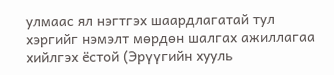улмаас ял нэгтгэх шаардлагатай тул хэргийг нэмэлт мөрдөн шалгах ажиллагаа хийлгэх ёстой (Эрүүгийн хууль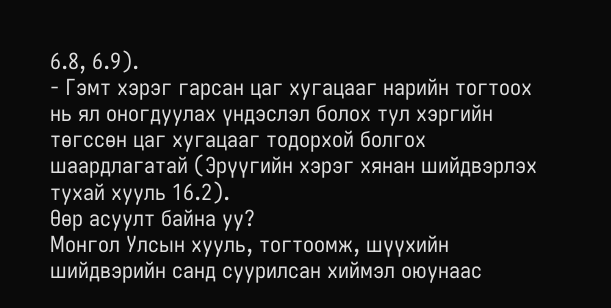6.8, 6.9).
- Гэмт хэрэг гарсан цаг хугацааг нарийн тогтоох нь ял оногдуулах үндэслэл болох тул хэргийн төгссөн цаг хугацааг тодорхой болгох шаардлагатай (Эрүүгийн хэрэг хянан шийдвэрлэх тухай хууль 16.2).
Өөр асуулт байна уу?
Монгол Улсын хууль, тогтоомж, шүүхийн шийдвэрийн санд суурилсан хиймэл оюунаас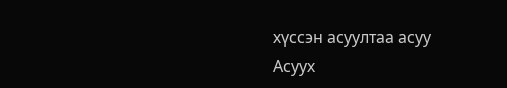хүссэн асуултаа асуу
Асуух